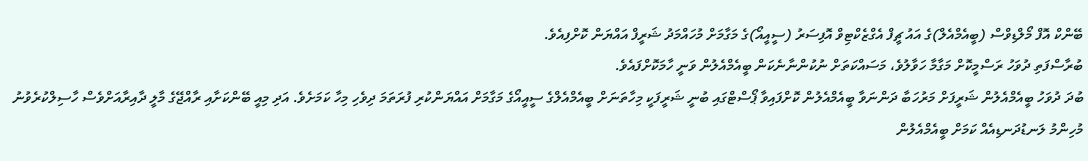ބޭންކް އޮފް މޯލްޑިވްސް (ބީއެމްއެލް)ގެ އައު ޗީފް އެގްޒެކްޓިވް އޮފިސަރު (ސީއީއޯ)ގެ މަގާމަށް މުހައްމަދު ޝަރީފް އައްޔަން ކޮށްފިއެވެ.
ބުރާސްފަތި ދުވަހު ރަސްމީކޮށް މަގާމާ ހަވާލުވެ، މަސައްކަތަށް ނުކުންނާނެކަން ބީއެމްއެލުން ވަނީ ހާމަކޮށްފައެވެ.
ބުދަ ދުވަހު ބީއެމްއެލުން ޝަރީފަށް މަރުހަބާ ދަންނަވާ ބީއެމްއެލުން ކޮށްފައިވާ ޕޯސްޓްގައި ބުނީ ޝަރީފަކީ މިހާތަނަށް ބީއެމްއެލްގެ ސީއީއޯގެ މަގާމަށް އައްޔަންކުރި ފުރަތަމަ ދިވެހި މިހާ ކަމަށެވެ. އަދި މިއީ ބޭންކަށާއި ރާއްޖޭގެ މާލީ ދާއިރާއަށްވެސް ހާސިލްކުރެވުނު މުހިންމު ލަނޑުދަނޑިއެއް ކަމަށް ބީއެމްއެލުން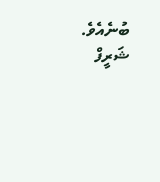ބުނެއެވެ.
ޝަރީފް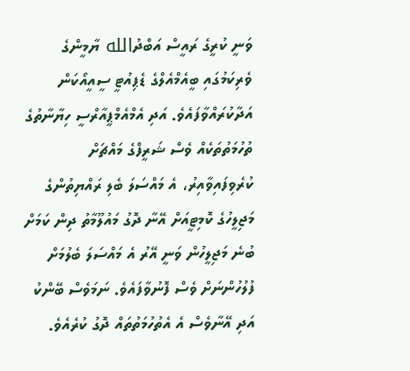ވަނީ ކުރީގެ ރައީސް އަބްދުالله ޔާމީންގެ ވެރިކަމުގައި ބީއެމްއެލްގެ ޑެޕިއުޓީ ސީއީއޯކަން އަދާކުރައްވާފައެވެ. އަދި އެމްއެމްޕީއާރްސީ ހިޔާނާތުގެ ތުހުމަތުތަކެއް ވެސް ޝަރީފްގެ މައްޗަށް ކުރެވިފައިވާއިރު، އެ މައްސަލަ ބެލި ރައްޔިތުންގެ މަޖިލީހުގެ ކޮމިޓީއަށް އޭނާ ދޮގު މައުލޫމާތު ދިން ކަމަށް ބުނެ މަޖިލީހުން ވަނީ އޭރު އެ މައްސަލަ ބެލުމަށް ފުލުހުންނަށް ވެސް ފޮނުވާފައެވެ. ނަމަވެސް ބޭންކު އަދި އޭނާވެސް އެ އެތުހުމަތުތައް ދޮގު ކުރެއެވެ.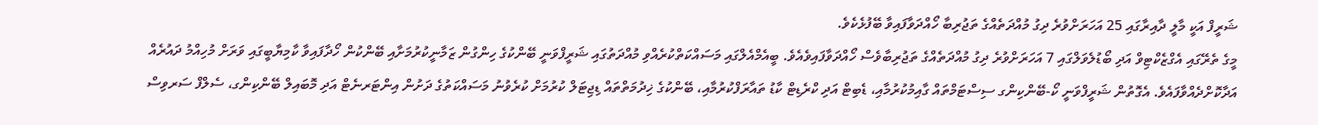ޝަރީފް އަކީ މާލީ ދާއިރާގައި 25 އަހަރަށްވުރެ ދިގު މުއްދަތެއްގެ ތަޖުރިބާ ހޯއްދަވާފައިވާ ބޭފުޅެކެވެ.
މީގެ ތެރޭގައި އެގްޒެކްޓިވް އަދި ބޯޑުލެވަލްގައި 7 އަހަރަށްވުރެ ދިގު މުއްދަތެއްގެ ތަޖުރިބާވެސް ހޯއްދަވާފައިވެއެވެ. ބީއެމްއެލްގައި މަސައްކަތްކުރެއްވި މުއްދަތުގައި ޝަރީފްވަނީ ބޭންކުގެ ހިންގުން ޒަމާނީކުރުމަށާއި ބޭންކުން ހޯދާފައިވާ ކާމިޔާބީގައި ވަރަށް މުހިއްމު ދައުރެއް އަދާކޮށްދެއްވާފައެވެ. އެގޮތުން ޝަރީފްވަނީ ކޯ-ބޭންކިންގ ސިސްޓަމްތައް ގާއިމުކުރުމާއި، ޑެބިޓް އަދި ކްރެޑިޓް ކާޑު ތައާރަފްކުރުމާއި، ބޭންކުގެ ޚިދުމަތްތައް ޑިޖިޓަލް ކުރުމަށް ކުރެވުނު މަސައްކަތުގެ ދަށުން އިންޓަރނެޓް އަދި މޮބައިލް ބޭންކިންގ، ސެލްފް ސަރވިސް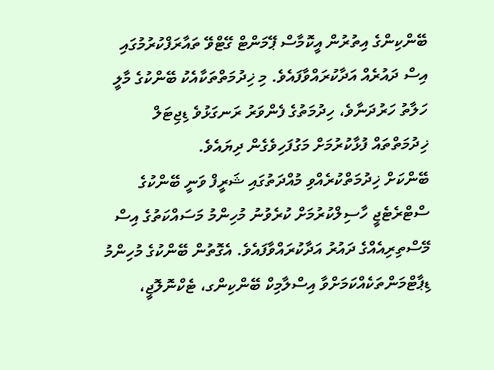ބޭންކިންގެ އިތުރުން އީކޮމާސް ޕޭމަންޓް ގޭޓްވޭ ތައާރަފްކުރުމުގައި އިސް ދައުރެއް އަދާކުރައްވާފައެވެ. މި ޚިދުމަތްތަކާއެކު ބޭންކުގެ މާލީ ހަލާތު ހަރުދަނާވެ، ހިދުމަތުގެ ފެންވަރު ރަނގަޅުވެ ޑިޖިޓަލް ޚިދުމަތްތައް ފުޅާކުރުމަށް މަގުފަހިވެގެން ދިޔައެވެ.
ބޭންކަށް ޚިދުމަތްކުރެއްވި މުއްދަތުގައި ޝަރީފް ވަނީ ބޭންކުގެ ސްޓްރެޓެޖީ ހާސިލްކުރުމަށް ކުރެވުނު މުހިންމު މަސައްކަތުގެ އިސް މޭސްތިރިއެއްގެ ދައުރު އަދާކުރައްވާފައެވެ. އެގޮތުން ބޭންކުގެ މުހިންމު ޑިޕާޓްމަންތަކެއްކަމަށްވާ އިސްލާމިކް ބޭންކިންގ، ޓެކްނޮލޮޖީ،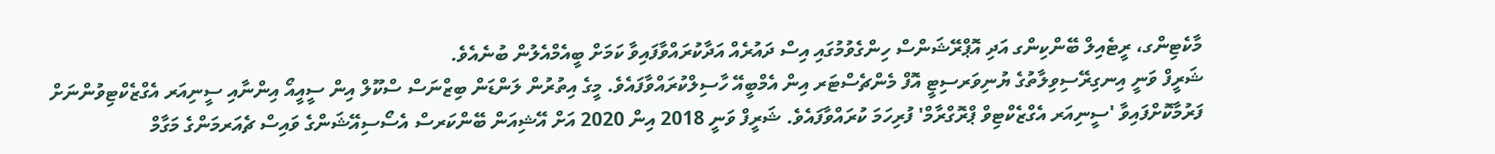މާކެޓިންގ، ރީޓެއިލް ބޭންކިންގ އަދި އޮޕްރޭޝަންސް ހިންގެވުމުގައި އިސް ދައުރެއް އަދާކުރައްވާފައިވާ ކަމަށް ބީއެމްއެލުން ބުނެއެވެ.
ޝަރީފް ވަނީ އިނގިރޭސިވިލާތުގެ ޔުނިވަރސިޓީ އޮފް މެންޗެސްޓަރ އިން އެމްބީއޭ ހާސިލްކުރައްވާފައެވެ. މީގެ އިތުރުން ލަންޑަން ބިޒްނަސް ސްކޫލް އިން ސީއީއޯ އިންނާއި ސީނިއަރ އެގްޒެކްޓިވުންނަށް ފަރުމާކޮށްފައިވާ 'ސީނިއަރ އެގްޒެކްޓިވް ޕްރޮގްރާމް' ފުރިހަމަ ކުރައްވާފައެވެ. ޝަރީފް ވަނީ 2018 އިން 2020 އަށް އޭޝިއަން ބޭންކަރސް އެސޯސިއޭޝަންގެ ވައިސް ޗެއަރމަންގެ މަގާމް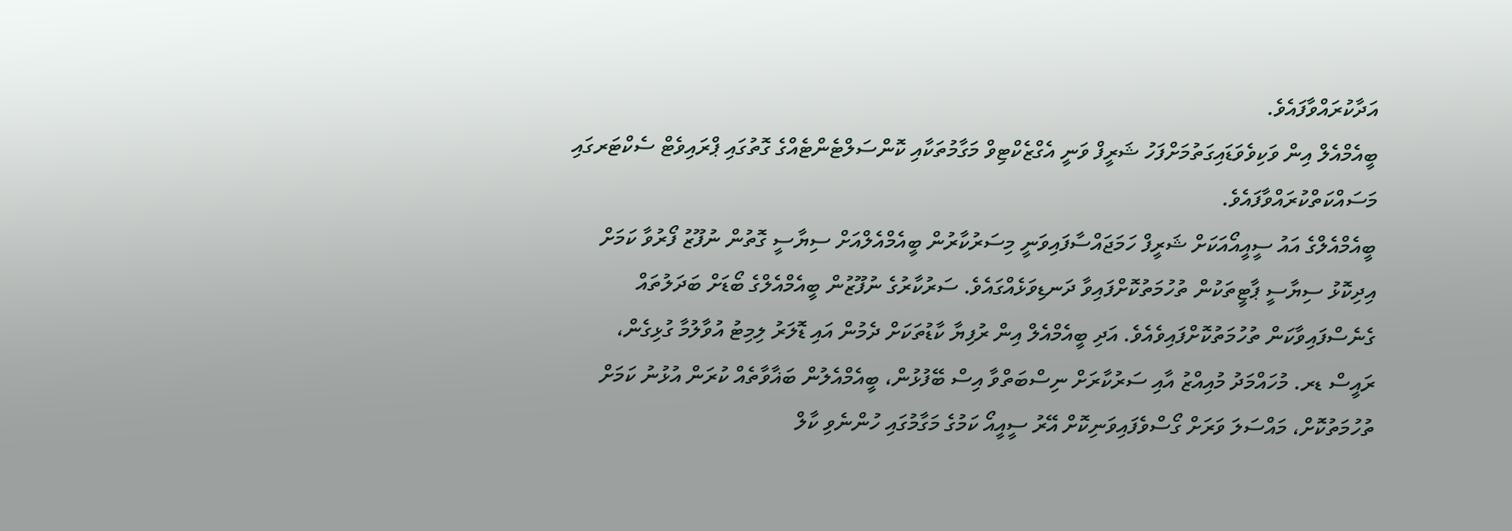އަދާކުރައްވާފައެވެ.
ބީއެމްއެލް އިން ވަކިވެވަޑައިގަތުމަށްފަހު ޝަރީފް ވަނީ އެގްޒެކްޓިވް މަގާމުތަކާއި ކޮންސަލްޓެންޓެއްގެ ގޮތުގައި ޕްރައިވެޓް ސެކްޓަރގައި މަސައްކަތްކުރައްވާފައެވެ.
ބީއެމްއެލްގެ އައު ސީއީއޯއަކަށް ޝަރީފް ހަމަޖައްސާފައިވަނީ މިސަރުކާރުން ބީއެމްއެލްއަށް ސިޔާސީ ގޮތުން ނުފޫޒު ފޯރުވާ ކަމަށް އިދިކޮޅު ސިޔާސީ ޕާޓީތަކުން ތުހުމަތުކޮށްފައިވާ ދަނޑިވަޅެއްގައެވެ. ސަރުކާރުގެ ނުފޫޒުން ބީއެމްއެލްގެ ބޯޑަށް ބަދަލުތައް ގެނެސްފައިވާކަން ތުހުމަތުކޮށްފައިވެއެވެ. އަދި ބީއެމްއެލް އިން ރުފިޔާ ކާޑުތަކަށް ދެމުން އައި ޑޮލަރު ލިމިޓު އުވާލުމާ ގުޅިގެން، ރައީސް ޑރ. މުހައްމަދު މުއިއްޒު އާއި ސަރުކާރަށް ނިސްބަތްވާ އިސް ބޭފުޅުން، ބީއެމްއެލުން ބަޣާވާތެއް ކުރަން އުޅުނު ކަމަށް ތުހުމަތުކޮށް، މައްސަލަ ވަރަށް ގޯސްވެފައިވަނިކޮށް އޭރު ސީއީއޯ ކަމުގެ މަގާމުގައި ހުންނެވި ކާލް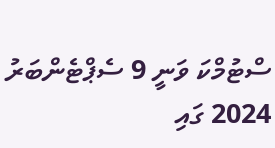ސްޓުމްކަ ވަނީ 9 ސެޕްޓެންބަރު 2024 ގައި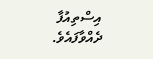އިސްތިއުފާ ދެއްވާފައެވެ.